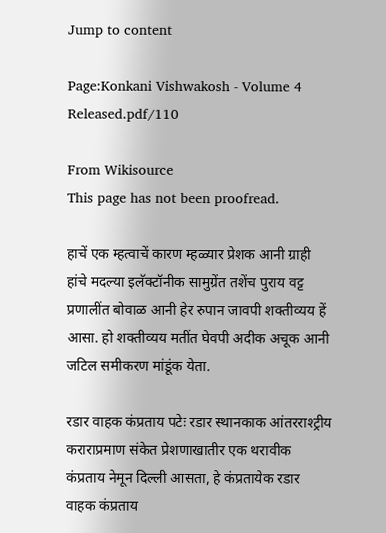Jump to content

Page:Konkani Vishwakosh - Volume 4 Released.pdf/110

From Wikisource
This page has not been proofread.

हाचें एक म्हत्वाचें कारण म्हळ्यार प्रेशक आनी ग्राही हांचे मदल्या इलॅक्टॉनीक सामुग्रेंत तशेंच पुराय वट्ट प्रणालींत बोवाळ आनी हेर रुपान जावपी शक्तीव्यय हें आसा. हो शक्तीव्यय मतींत घेवपी अदीक अचूक आनी जटिल समीकरण मांडूंक येता.

रडार वाहक कंप्रताय पटेः रडार स्थानकाक आंतरराश्ट्रीय कराराप्रमाण संकेत प्रेशणाखातीर एक थरावीक कंप्रताय नेमून दिल्ली आसता, हे कंप्रतायेक रडार वाहक कंप्रताय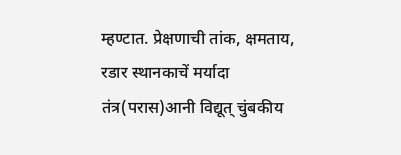म्हण्टात. प्रेक्षणाची तांक, क्षमताय, रडार स्थानकाचें मर्यादा तंत्र(परास)आनी विद्यूत् चुंबकीय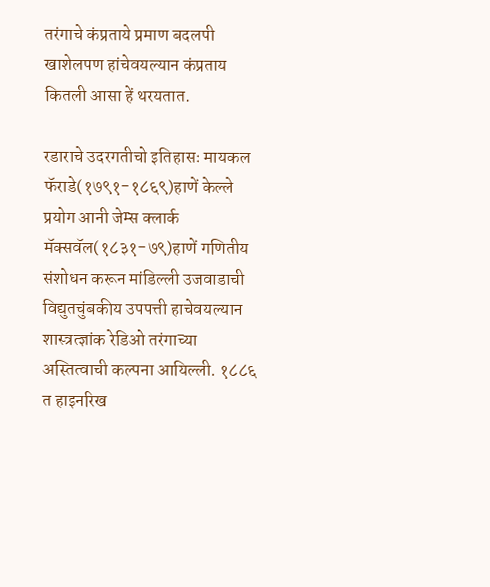तरंगाचे कंप्रताये प्रमाण बदलपी खाशेलपण हांचेवयल्यान कंप्रताय कितली आसा हें थरयतात.

रडाराचे उदरगतीचो इतिहासः मायकल फॅराडे(१७९१-१८६९)हाणें केल्ले प्रयोग आनी जेम्स क्लार्क मॅक्सवॅल(१८३१-७९)हाणें गणितीय संशोधन करून मांडिल्ली उजवाडाची विद्युतचुंबकीय उपपत्ती हाचेवयल्यान शास्त्रत्ज्ञांक रेडिओ तरंगाच्या अस्तित्वाची कल्पना आयिल्ली. १८८६ त हाइनरिख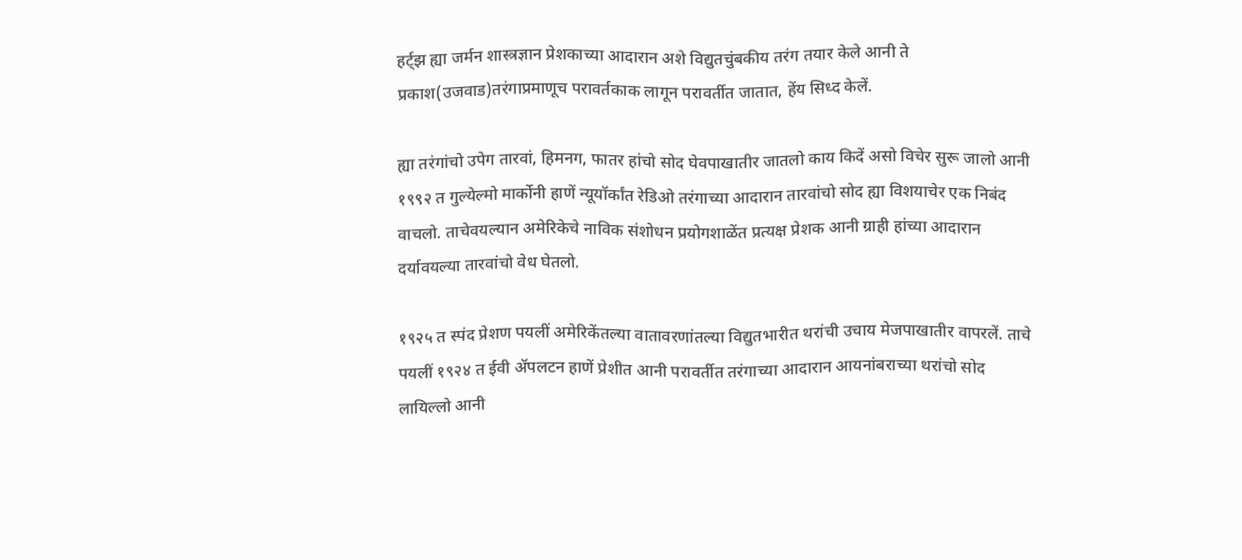हर्ट्झ ह्या जर्मन शास्त्रज्ञान प्रेशकाच्या आदारान अशे विद्युतचुंबकीय तरंग तयार केले आनी ते प्रकाश(उजवाड)तरंगाप्रमाणूच परावर्तकाक लागून परावर्तीत जातात, हेंय सिध्द केलें.

ह्या तरंगांचो उपेग तारवां, हिमनग, फातर हांचो सोद घेवपाखातीर जातलो काय किदें असो विचेर सुरू जालो आनी १९९२ त गुल्येल्मो मार्कोनी हाणें न्यूयॉर्कांत रेडिओ तरंगाच्या आदारान तारवांचो सोद ह्या विशयाचेर एक निबंद वाचलो. ताचेवयल्यान अमेरिकेचे नाविक संशोधन प्रयोगशाळेंत प्रत्यक्ष प्रेशक आनी ग्राही हांच्या आदारान दर्यावयल्या तारवांचो वेध घेतलो.

१९२५ त स्पंद प्रेशण पयलीं अमेरिकेंतल्या वातावरणांतल्या विद्युतभारीत थरांची उचाय मेजपाखातीर वापरलें. ताचे पयलीं १९२४ त ईवी ॲपलटन हाणें प्रेशीत आनी परावर्तीत तरंगाच्या आदारान आयनांबराच्या थरांचो सोद लायिल्लो आनी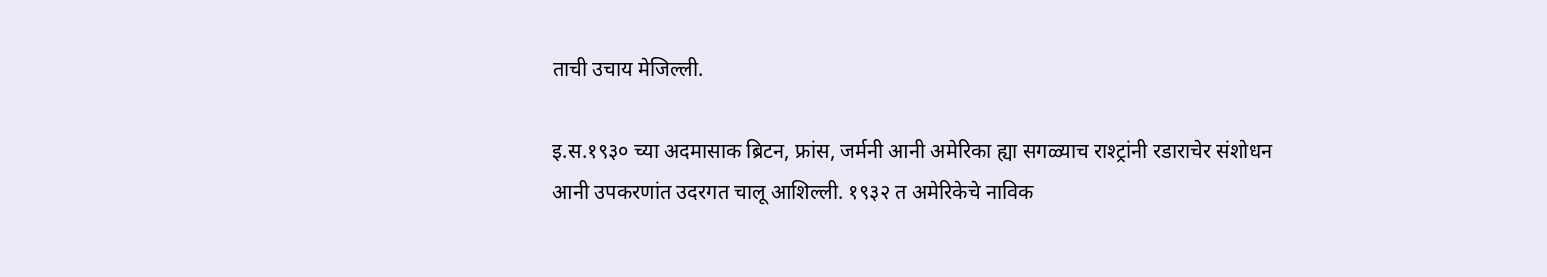ताची उचाय मेजिल्ली.

इ.स.१९३० च्या अदमासाक ब्रिटन, फ्रांस, जर्मनी आनी अमेरिका ह्या सगळ्याच राश्ट्रांनी रडाराचेर संशोधन आनी उपकरणांत उदरगत चालू आशिल्ली. १९३२ त अमेरिकेचे नाविक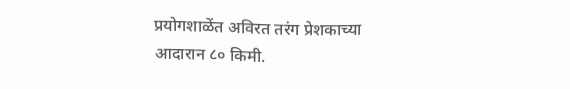प्रयोगशाळेंत अविरत तरंग प्रेशकाच्या आदारान ८० किमी.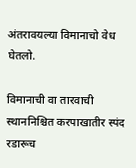अंतरावयल्या विमानाचो वेध घेतलो.

विमानाची वा तारवाची स्थाननिश्चित करपाखातीर स्पंद रडारूच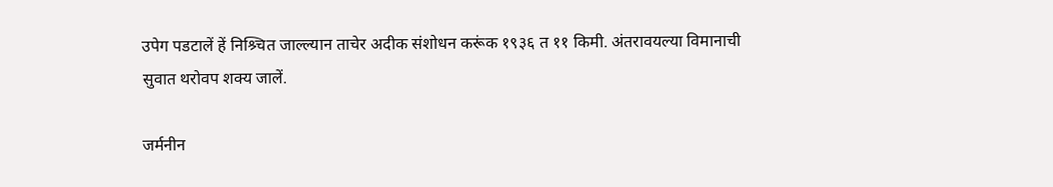उपेग पडटालें हें निश्र्चित जाल्ल्यान ताचेर अदीक संशोधन करूंक १९३६ त ११ किमी. अंतरावयल्या विमानाची सुवात थरोवप शक्य जालें.

जर्मनीन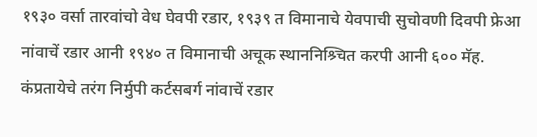१९३० वर्सा तारवांचो वेध घेवपी रडार, १९३९ त विमानाचे येवपाची सुचोवणी दिवपी फ्रेआ नांवाचें रडार आनी १९४० त विमानाची अचूक स्थाननिश्र्चित करपी आनी ६०० मॅह. कंप्रतायेचे तरंग निर्मुपी कर्टसबर्ग नांवाचें रडार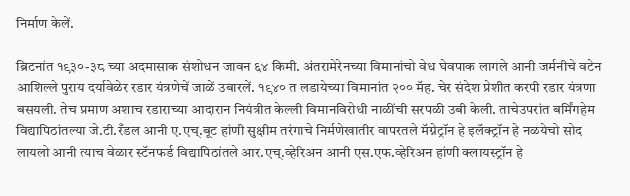निर्माण केलें.

ब्रिटनांत १९३०-३८ च्या अदमासाक संशोधन जावन ६४ किमी. अंतरामेरेनच्या विमानांचो वेध घेवपाक लागले आनी जर्मनीचे वटेन आशिल्ले पुराय दर्यावेळेर रडार यंत्रणेचें जाळें उबारलें. १९४० त लडायेच्या विमानांत २०० मॅह. चेर संदेश प्रेशीत करपी रडार यंत्रणा बसयली. तेच प्रमाण अशाच रडाराच्या आदारान नियंत्रीत केल्ली विमानविरोधी नाळींची सरपळी उबी केली. ताचेउपरांत बर्मिंगहेम विद्यापिठांतल्या जे.टी.रँडल आनी ए.एच्.बूट हांणी सुक्षीम तरंगाचे निर्मणेखातीर वापरतले मॅग्नेट्रॉन हे इलॅक्ट्रॉन हे नळयेचो सोद लायलो आनी त्याच वेळार स्टॅनफर्ड विद्यापिठांतले आर.एच्.व्हेरिअन आनी एस.एफ.व्हेरिअन हांणी क्लायस्ट्रॉन हे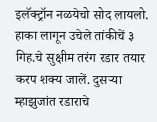इलॅक्ट्रॉन नळयेचो सोद लायलो. हाका लागून उचेले तांकीचें ३ गिह.चे सुक्षीम तरंग रडार तयार करप शक्य जालें. दुसऱ्या म्हाझुजांत रडाराचे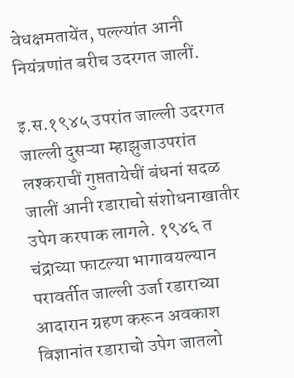वेधक्षमतायेंत, पल्ल्यांत आनी नियंत्रणांत बरीच उदरगत जालीं.

इ.स.१९४५ उपरांत जाल्ली उदरगत जाल्ली दुसऱ्या म्हाझुजाउपरांत लश्कराचीं गुप्ततायेचीं बंधनां सदळ जालीं आनी रडाराचो संशोधनाखातीर उपेग करपाक लागले. १९४६ त चंद्राच्या फाटल्या भागावयल्यान परावर्तीत जाल्ली उर्जा रडाराच्या आदारान ग्रहण करून अवकाश विज्ञानांत रडाराचो उपेग जातलो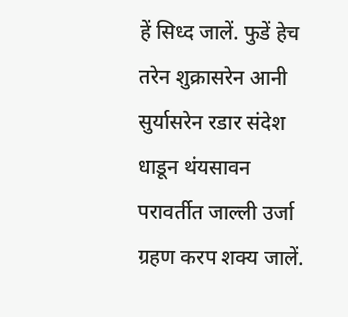हें सिध्द जालें. फुडें हेच तरेन शुक्रासरेन आनी सुर्यासरेन रडार संदेश धाडून थंयसावन परावर्तीत जाल्ली उर्जा ग्रहण करप शक्य जालें.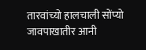तारवांच्यो हालचाली सोंप्यो जावपाखातीर आनी